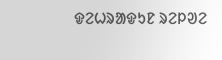ᱫᱮᱦᱨᱟᱫᱩᱱ ᱨᱮᱞᱣᱮ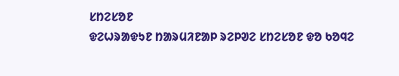ᱥᱴᱮᱥᱚᱱ
ᱫᱮᱦᱨᱟᱫᱩᱱ ᱴᱟᱨᱢᱤᱱᱟᱞ ᱨᱮᱞᱣᱮ ᱥᱴᱮᱥᱚᱱ ᱫᱚ ᱠᱚᱧᱮ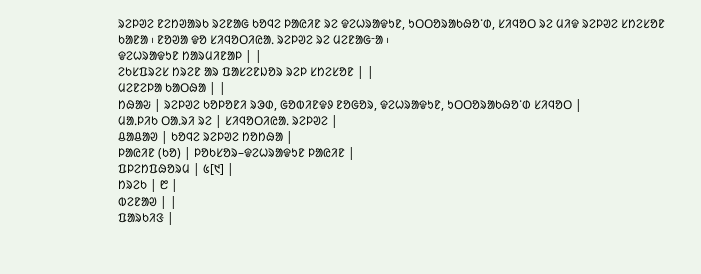ᱨᱮᱞᱣᱮ ᱱᱮᱴᱣᱟᱨᱠ ᱨᱮᱱᱟᱜ ᱠᱚᱧᱮ ᱞᱟᱭᱤᱱ ᱨᱮ ᱫᱮᱦᱨᱟᱫᱩᱱ, ᱩᱛᱛᱚᱨᱟᱠᱷᱚᱸᱰ, ᱥᱤᱧᱚᱛ ᱨᱮ ᱢᱤᱫ ᱨᱮᱞᱣᱮ ᱥᱴᱮᱥᱚᱱ ᱠᱟᱱᱟ ᱾ ᱱᱚᱣᱟ ᱫᱚ ᱥᱤᱧᱚᱛᱤᱭᱟᱹ ᱨᱮᱞᱣᱮ ᱨᱮ ᱢᱮᱱᱟᱜᱼᱟ ᱾
ᱫᱮᱦᱨᱟᱫᱩᱱ ᱴᱟᱨᱢᱤᱱᱟᱞ | |
ᱮᱠᱥᱯᱨᱮᱥ ᱴᱨᱮᱱ ᱟᱨ ᱯᱟᱥᱮᱱᱡᱚᱨ ᱨᱮᱞ ᱥᱴᱮᱥᱚᱱ | |
ᱢᱮᱱᱮᱞᱟ ᱠᱟᱛᱷᱟ | |
ᱴᱷᱟᱶ | ᱨᱮᱞᱣᱮ ᱠᱚᱞᱚᱱᱤ ᱨᱳᱰ, ᱜᱚᱵᱤᱱᱫᱽ ᱱᱚᱜᱚᱨ, ᱫᱮᱦᱨᱟᱫᱩᱱ, ᱩᱛᱛᱚᱨᱟᱠᱷᱚᱸᱰ ᱥᱤᱧᱚᱛ |
ᱢᱟᱹᱞᱤᱠ ᱛᱟᱹᱨᱤ ᱨᱮ | ᱥᱤᱧᱚᱛᱤᱭᱟᱹ ᱨᱮᱞᱣᱮ |
ᱪᱟᱪᱟᱣ | ᱠᱚᱧᱮ ᱨᱮᱞᱣᱮ ᱴᱚᱴᱷᱟ |
ᱞᱟᱭᱤᱱ (ᱠᱚ) | ᱞᱚᱠᱥᱚᱨ–ᱫᱮᱦᱨᱟᱫᱩᱱ ᱞᱟᱭᱤᱱ |
ᱯᱞᱮᱴᱯᱷᱚᱨᱢ | ᱕[᱑] |
ᱴᱨᱮᱠ | ᱘ |
ᱵᱮᱱᱟᱣ | |
ᱯᱟᱨᱠᱤᱝ |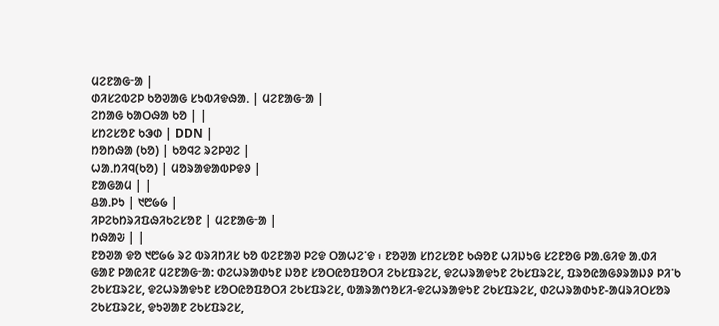ᱢᱮᱱᱟᱜᱼᱟ |
ᱰᱤᱥᱮᱵᱮᱞ ᱠᱚᱣᱟᱜ ᱥᱩᱵᱤᱫᱷᱟᱹ | ᱢᱮᱱᱟᱜᱼᱟ |
ᱮᱴᱟᱜ ᱠᱟᱛᱷᱟ ᱠᱚ | |
ᱥᱴᱮᱥᱚᱱ ᱠᱳᱰ | DDN |
ᱴᱚᱴᱷᱟ (ᱠᱚ) | ᱠᱚᱧᱮ ᱨᱮᱞᱣᱮ |
ᱦᱟᱹᱴᱤᱧ(ᱠᱚ) | ᱢᱚᱨᱟᱫᱟᱵᱞᱫᱽ |
ᱱᱟᱜᱟᱢ | |
ᱪᱟᱹᱞᱩ | ᱑᱘᱙᱙ |
ᱤᱞᱮᱠᱴᱨᱤᱯᱷᱤᱠᱮᱥᱚᱱ | ᱢᱮᱱᱟᱜᱼᱟ |
ᱴᱷᱟᱶ | |
ᱱᱚᱣᱟ ᱫᱚ ᱑᱘᱙᱙ ᱨᱮ ᱵᱨᱤᱴᱤᱥ ᱠᱚ ᱵᱮᱱᱟᱣ ᱞᱮᱫ ᱛᱟᱦᱮᱸᱫ ᱾ ᱱᱚᱣᱟ ᱥᱴᱮᱥᱚᱱ ᱠᱷᱚᱱ ᱦᱤᱡᱩᱜ ᱥᱮᱱᱚᱜ ᱞᱟᱹᱜᱤᱫ ᱟᱹᱰᱤ ᱜᱟᱱ ᱞᱟᱭᱤᱱ ᱢᱮᱱᱟᱜᱼᱟ: ᱰᱮᱦᱨᱟᱰᱩᱱ ᱡᱚᱱ ᱥᱚᱛᱭᱚᱯᱚᱛᱤ ᱮᱠᱥᱯᱨᱮᱥ, ᱫᱮᱦᱨᱟᱫᱩᱱ ᱮᱠᱥᱯᱨᱮᱥ, ᱯᱨᱚᱭᱟᱜᱽᱨᱟᱡᱽ ᱞᱤᱸᱠ ᱮᱠᱥᱯᱨᱮᱥ, ᱫᱮᱦᱨᱟᱫᱩᱱ ᱥᱚᱛᱭᱚᱯᱚᱛᱤ ᱮᱠᱥᱯᱨᱮᱥ, ᱵᱟᱨᱟᱬᱚᱥᱤ-ᱫᱮᱦᱨᱟᱫᱩᱱ ᱮᱠᱥᱯᱨᱮᱥ, ᱰᱮᱦᱨᱟᱰᱩᱱ-ᱟᱢᱨᱤᱛᱥᱚᱨ ᱮᱠᱥᱯᱨᱮᱥ, ᱫᱩᱣᱟᱱ ᱮᱠᱥᱯᱨᱮᱥ,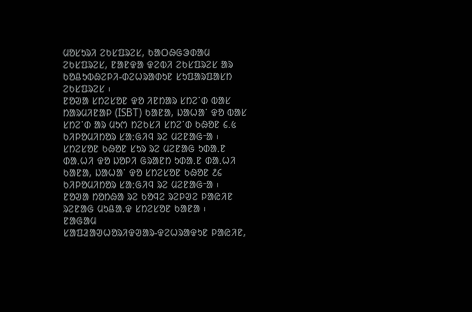ᱢᱚᱥᱩᱨᱤ ᱮᱠᱥᱯᱨᱮᱥ, ᱠᱟᱛᱷᱜᱳᱰᱟᱢ ᱮᱠᱥᱯᱨᱮᱥ, ᱱᱟᱱᱫᱟ ᱫᱮᱵᱤ ᱮᱠᱥᱯᱨᱮᱥ ᱟᱨ ᱠᱚᱪᱩᱵᱷᱮᱞᱤ-ᱰᱮᱦᱨᱟᱰᱩᱱ ᱥᱩᱯᱟᱨᱯᱟᱥᱴ ᱮᱠᱥᱯᱨᱮᱥ ᱾
ᱱᱚᱣᱟ ᱥᱴᱮᱥᱚᱱ ᱫᱚ ᱤᱱᱴᱟᱨ ᱥᱴᱮᱸᱰ ᱵᱟᱥ ᱴᱟᱨᱢᱤᱱᱟᱞ (ISBT) ᱠᱟᱱᱟ, ᱡᱟᱦᱟᱸ ᱫᱚ ᱵᱟᱥ ᱥᱴᱮᱸᱰ ᱟᱨ ᱢᱩᱬ ᱴᱮᱠᱥᱤ ᱥᱴᱮᱸᱰ ᱠᱷᱚᱱ ᱔.᱕ ᱠᱤᱞᱚᱢᱤᱴᱚᱨ ᱥᱟᱺᱜᱤᱧ ᱨᱮ ᱢᱮᱱᱟᱜᱼᱟ ᱾
ᱥᱴᱮᱥᱚᱱ ᱠᱷᱚᱱ ᱥᱩᱨ ᱨᱮ ᱢᱮᱱᱟᱜ ᱩᱰᱟᱹᱱ ᱰᱟᱹᱦᱤ ᱫᱚ ᱡᱚᱞᱤ ᱜᱨᱟᱱᱴ ᱩᱰᱟᱹᱱ ᱰᱟᱹᱦᱤ ᱠᱟᱱᱟ, ᱡᱟᱦᱟᱸ ᱫᱚ ᱥᱴᱮᱥᱚᱱ ᱠᱷᱚᱱ ᱒᱔ ᱠᱤᱞᱚᱢᱤᱴᱚᱨ ᱥᱟᱺᱜᱤᱧ ᱨᱮ ᱢᱮᱱᱟᱜᱼᱟ ᱾
ᱱᱚᱣᱟ ᱴᱚᱴᱷᱟ ᱨᱮ ᱠᱚᱧᱮ ᱨᱮᱞᱣᱮ ᱞᱟᱭᱤᱱ ᱨᱮᱱᱟᱜ ᱢᱩᱪᱟᱹᱫ ᱥᱴᱮᱥᱚᱱ ᱠᱟᱱᱟ ᱾
ᱱᱟᱜᱟᱢ
ᱥᱟᱯᱲᱟᱣᱦᱚᱨᱤᱫᱣᱟᱨ-ᱫᱮᱦᱨᱟᱫᱩᱱ ᱞᱟᱭᱤᱱ,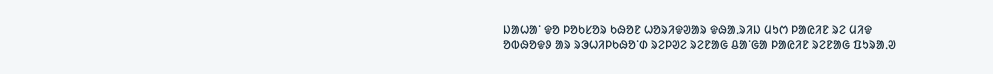ᱡᱟᱦᱟᱸ ᱫᱚ ᱞᱚᱠᱥᱚᱨ ᱠᱷᱚᱱ ᱦᱚᱨᱤᱫᱣᱟᱨ ᱫᱷᱟᱹᱨᱤᱡ ᱢᱩᱬ ᱞᱟᱭᱤᱱ ᱨᱮ ᱢᱤᱫ ᱚᱵᱷᱚᱫᱽ ᱟᱨ ᱨᱳᱦᱤᱞᱠᱷᱚᱸᱰ ᱨᱮᱞᱣᱮ ᱨᱮᱱᱟᱜ ᱪᱟᱸᱜᱟ ᱞᱟᱭᱤᱱ ᱨᱮᱱᱟᱜ ᱯᱩᱨᱟᱹᱣ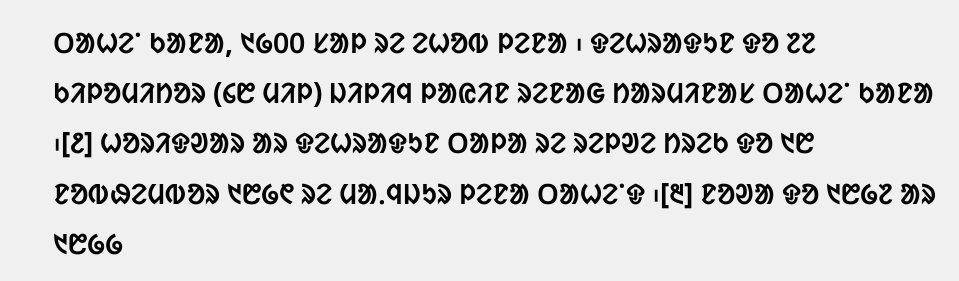ᱛᱟᱦᱮᱸ ᱠᱟᱱᱟ, ᱑᱙᱐᱐ ᱥᱟᱞ ᱨᱮ ᱮᱦᱚᱵ ᱞᱮᱱᱟ ᱾ ᱫᱮᱦᱨᱟᱫᱩᱱ ᱫᱚ ᱗᱗ ᱠᱤᱞᱚᱢᱤᱴᱚᱨ (᱔᱘ ᱢᱤᱞ) ᱡᱤᱞᱤᱧ ᱞᱟᱭᱤᱱ ᱨᱮᱱᱟᱜ ᱴᱟᱨᱢᱤᱱᱟᱥ ᱛᱟᱦᱮᱸ ᱠᱟᱱᱟ ᱾[᱒] ᱦᱚᱨᱤᱫᱣᱟᱨ ᱟᱨ ᱫᱮᱦᱨᱟᱫᱩᱱ ᱛᱟᱞᱟ ᱨᱮ ᱨᱮᱞᱣᱮ ᱴᱨᱮᱠ ᱫᱚ ᱑᱘ ᱱᱚᱵᱷᱮᱢᱵᱚᱨ ᱑᱘᱙᱖ ᱨᱮ ᱢᱟᱹᱧᱡᱩᱨ ᱞᱮᱱᱟ ᱛᱟᱦᱮᱸᱫ ᱾[᱓] ᱱᱚᱣᱟ ᱫᱚ ᱑᱘᱙᱗ ᱟᱨ ᱑᱘᱙᱙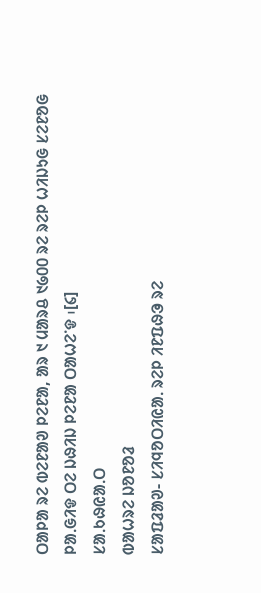ᱛᱟᱞᱟ ᱨᱮ ᱵᱮᱱᱟᱣ ᱞᱮᱱᱟ, ᱟᱨ ᱑ ᱢᱟᱨᱪ ᱑᱙᱐᱐ ᱨᱮ ᱨᱮᱞ ᱦᱤᱡᱩᱜ ᱥᱮᱱᱚᱜ ᱞᱟᱹᱜᱤᱫ ᱛᱮ ᱡᱷᱤᱡ ᱞᱮᱱᱟ ᱛᱟᱦᱮᱸᱫ ᱾[᱔]
ᱥᱟᱹᱠᱷᱭᱟᱹᱛ
ᱵᱟᱦᱨᱮ ᱡᱚᱱᱚᱲ
ᱥᱟᱯᱲᱟᱣ- ᱥᱤᱧᱚᱛᱤᱭᱟᱹ ᱨᱮᱞ ᱤᱱᱯᱷᱳ ᱨᱮ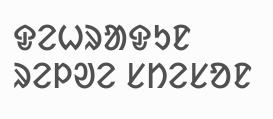ᱫᱮᱦᱨᱟᱫᱩᱱ ᱨᱮᱞᱣᱮ ᱥᱴᱮᱥᱚᱱ